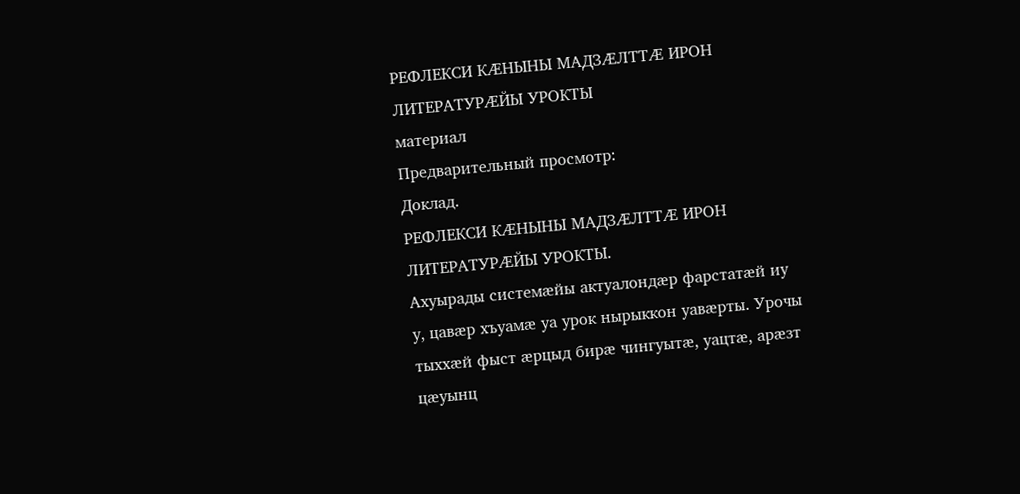РЕФЛЕКСИ КÆНЫНЫ МАДЗÆЛТТÆ ИРОН ЛИТЕРАТУРÆЙЫ УРОКТЫ
материал
Предварительный просмотр:
Доклад.
РЕФЛЕКСИ КÆНЫНЫ МАДЗÆЛТТÆ ИРОН ЛИТЕРАТУРÆЙЫ УРОКТЫ.
Ахуырады системæйы актуалондæр фарстатæй иу у, цавæр хъуамæ уа урок нырыккон уавæрты. Урочы тыххæй фыст æрцыд бирæ чингуытæ, уацтæ, арæзт цæуынц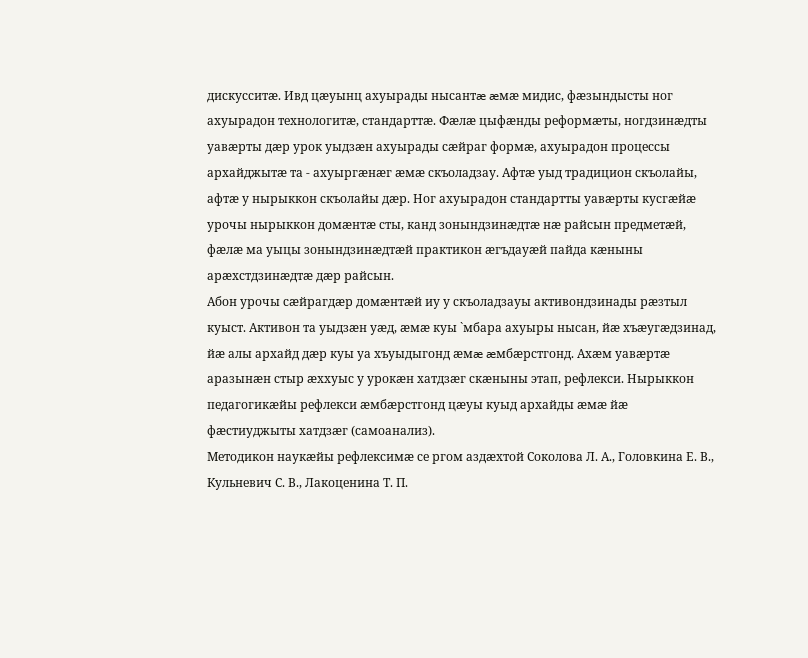дискусситæ. Ивд цæуынц ахуырады нысантæ æмæ мидис, фæзындысты ног ахуырадон технологитæ, стандарттæ. Фæлæ цыфæнды реформæты, ногдзинæдты уавæрты дæр урок уыдзæн ахуырады сæйраг формæ, ахуырадон процессы архайджытæ та - ахуыргæнæг æмæ скъоладзау. Афтæ уыд традицион скъолайы, афтæ у нырыккон скъолайы дæр. Ног ахуырадон стандартты уавæрты кусгæйæ урочы нырыккон домæнтæ сты, канд зонындзинæдтæ нæ райсын предметæй, фæлæ ма уыцы зонындзинæдтæй практикон æгъдауæй пайда кæныны арæхстдзинæдтæ дæр райсын.
Абон урочы сæйрагдæр домæнтæй иу у скъоладзауы активондзинады рæзтыл куыст. Активон та уыдзæн уæд, æмæ куы `мбара ахуыры нысан, йæ хъæугæдзинад, йæ алы архайд дæр куы уа хъуыдыгонд æмæ æмбæрстгонд. Ахæм уавæртæ аразынæн стыр æххуыс у урокæн хатдзæг скæныны этап, рефлекси. Нырыккон педагогикæйы рефлекси æмбæрстгонд цæуы куыд архайды æмæ йæ фæстиуджыты хатдзæг (самоанализ).
Методикон наукæйы рефлексимæ се ргом аздæхтой Соколова Л. А., Головкина Е. В., Кульневич С. В., Лакоценина Т. П.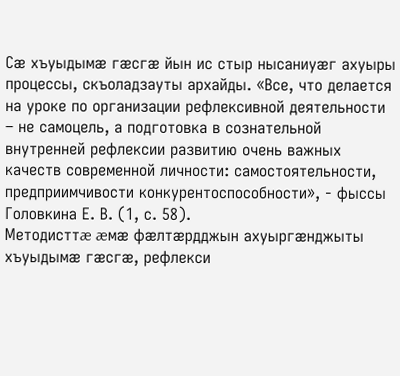Сæ хъуыдымæ гæсгæ йын ис стыр нысаниуæг ахуыры процессы, скъоладзауты архайды. «Все, что делается на уроке по организации рефлексивной деятельности – не самоцель, а подготовка в сознательной внутренней рефлексии развитию очень важных качеств современной личности: самостоятельности, предприимчивости конкурентоспособности», - фыссы Головкина Е. В. (1, с. 58).
Методисттæ æмæ фæлтæрдджын ахуыргæнджыты хъуыдымæ гæсгæ, рефлекси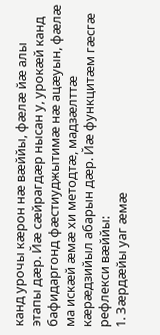канд урочы кæрон нæ вæййы, фæлæ йæ алы этапы дæр. Йæ сæйрагдæр нысан у, урокæй канд бафидаргонд фæстиуджытимæ нæ ацæуын, фæлæ ма искæй æмæ хи методтæ, мадзæлттæ кæрæдзийыл абарын дæр. Йæ функцитæм гæсгæ рефлекси вæййы:
1. Зæрдæйы уаг æмæ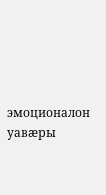эмоционалон уавæры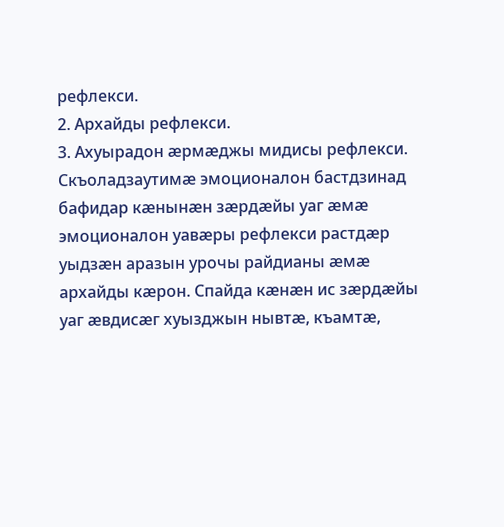рефлекси.
2. Архайды рефлекси.
3. Ахуырадон æрмæджы мидисы рефлекси.
Скъоладзаутимæ эмоционалон бастдзинад бафидар кæнынæн зæрдæйы уаг æмæ эмоционалон уавæры рефлекси растдæр уыдзæн аразын урочы райдианы æмæ архайды кæрон. Спайда кæнæн ис зæрдæйы уаг æвдисæг хуызджын нывтæ, къамтæ,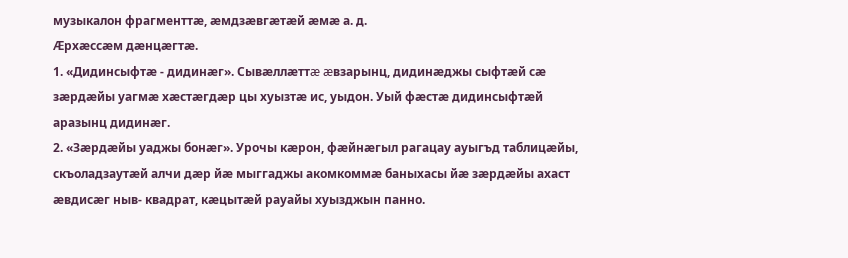музыкалон фрагменттæ, æмдзæвгæтæй æмæ а. д.
Æрхæссæм дæнцæгтæ.
1. «Дидинсыфтæ - дидинæг». Сывæллæттæ æвзарынц, дидинæджы сыфтæй сæ зæрдæйы уагмæ хæстæгдæр цы хуызтæ ис, уыдон. Уый фæстæ дидинсыфтæй аразынц дидинæг.
2. «Зæрдæйы уаджы бонæг». Урочы кæрон, фæйнæгыл рагацау ауыгъд таблицæйы, скъоладзаутæй алчи дæр йæ мыггаджы акомкоммæ баныхасы йæ зæрдæйы ахаст æвдисæг ныв- квадрат, кæцытæй рауайы хуызджын панно.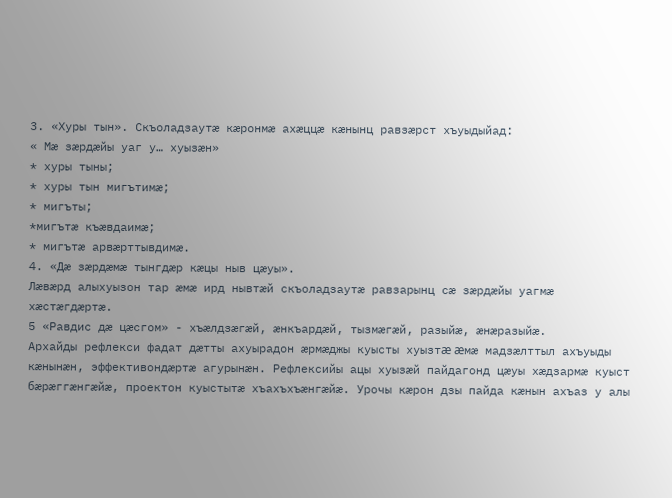3. «Хуры тын». Скъоладзаутæ кæронмæ ахæццæ кæнынц равзæрст хъуыдыйад:
« Мæ зæрдæйы уаг у… хуызæн»
* хуры тыны;
* хуры тын мигътимæ;
* мигъты;
*мигътæ къæвдаимæ;
* мигътæ арвæрттывдимæ.
4. «Дæ зæрдæмæ тынгдæр кæцы ныв цæуы».
Лæвæрд алыхуызон тар æмæ ирд нывтæй скъоладзаутæ равзарынц сæ зæрдæйы уагмæ хæстæгдæртæ.
5 «Равдис дæ цæсгом» - хъæлдзæгæй, æнкъардæй, тызмæгæй, разыйæ, æнæразыйæ.
Архайды рефлекси фадат дæтты ахуырадон æрмæджы куысты хуызтæ æмæ мадзæлттыл ахъуыды кæнынæн, эффективондæртæ агурынæн. Рефлексийы ацы хуызæй пайдагонд цæуы хæдзармæ куыст бæрæггæнгæйæ, проектон куыстытæ хъахъхъæнгæйæ. Урочы кæрон дзы пайда кæнын ахъаз у алы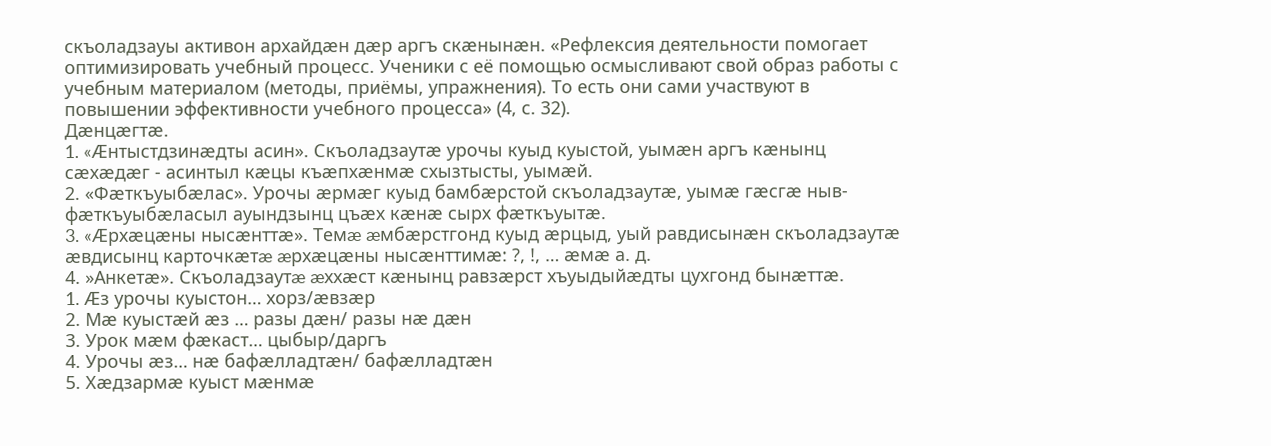скъоладзауы активон архайдæн дæр аргъ скæнынæн. «Рефлексия деятельности помогает оптимизировать учебный процесс. Ученики с её помощью осмысливают свой образ работы с учебным материалом (методы, приёмы, упражнения). То есть они сами участвуют в повышении эффективности учебного процесса» (4, с. 32).
Дæнцæгтæ.
1. «Æнтыстдзинæдты асин». Скъоладзаутæ урочы куыд куыстой, уымæн аргъ кæнынц сæхæдæг - асинтыл кæцы къæпхæнмæ схызтысты, уымæй.
2. «Фæткъуыбæлас». Урочы æрмæг куыд бамбæрстой скъоладзаутæ, уымæ гæсгæ ныв- фæткъуыбæласыл ауындзынц цъæх кæнæ сырх фæткъуытæ.
3. «Æрхæцæны нысæнттæ». Темæ æмбæрстгонд куыд æрцыд, уый равдисынæн скъоладзаутæ æвдисынц карточкæтæ æрхæцæны нысæнттимæ: ?, !, … æмæ а. д.
4. »Анкетæ». Скъоладзаутæ æххæст кæнынц равзæрст хъуыдыйæдты цухгонд бынæттæ.
1. Æз урочы куыстон… хорз/æвзæр
2. Мæ куыстæй æз … разы дæн/ разы нæ дæн
3. Урок мæм фæкаст… цыбыр/даргъ
4. Урочы æз… нæ бафæлладтæн/ бафæлладтæн
5. Хæдзармæ куыст мæнмæ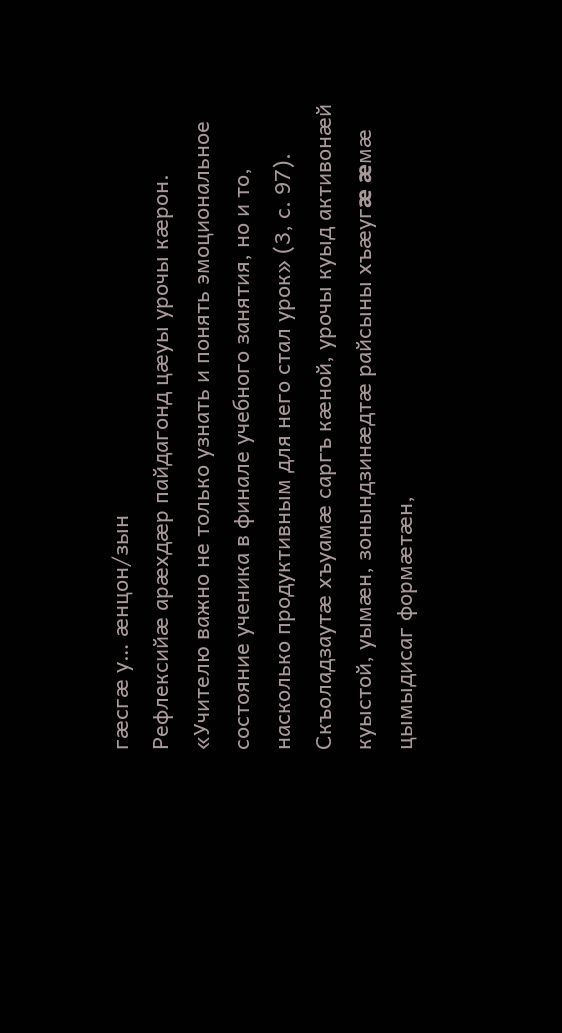гæсгæ у… æнцон/зын
Рефлексийæ арæхдæр пайдагонд цæуы урочы кæрон.
«Учителю важно не только узнать и понять эмоциональное состояние ученика в финале учебного занятия, но и то, насколько продуктивным для него стал урок» (3, с. 97). Скъоладзаутæ хъуамæ саргъ кæной, урочы куыд активонæй куыстой, уымæн, зонындзинæдтæ райсыны хъæугæ æмæ цымыдисаг формæтæн,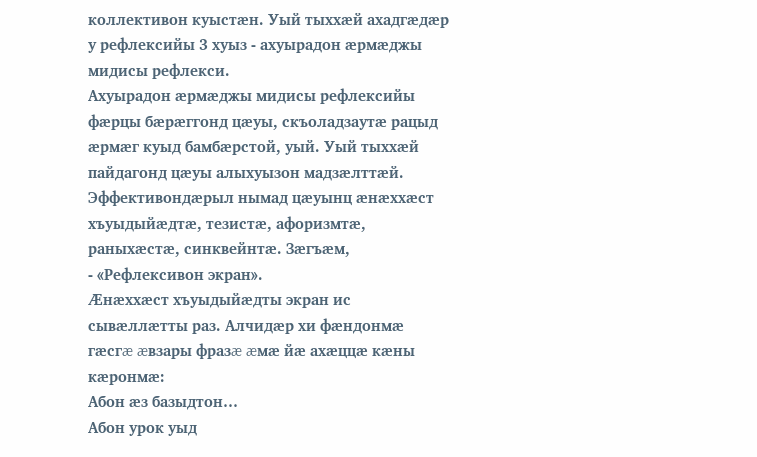коллективон куыстæн. Уый тыххæй ахадгæдæр у рефлексийы 3 хуыз - ахуырадон æрмæджы мидисы рефлекси.
Ахуырадон æрмæджы мидисы рефлексийы фæрцы бæрæггонд цæуы, скъоладзаутæ рацыд æрмæг куыд бамбæрстой, уый. Уый тыххæй пайдагонд цæуы алыхуызон мадзæлттæй. Эффективондæрыл нымад цæуынц æнæххæст хъуыдыйæдтæ, тезистæ, афоризмтæ, раныхæстæ, синквейнтæ. Зæгъæм,
- «Рефлексивон экран».
Æнæххæст хъуыдыйæдты экран ис сывæллæтты раз. Алчидæр хи фæндонмæ гæсгæ æвзары фразæ æмæ йæ ахæццæ кæны кæронмæ:
Абон æз базыдтон…
Абон урок уыд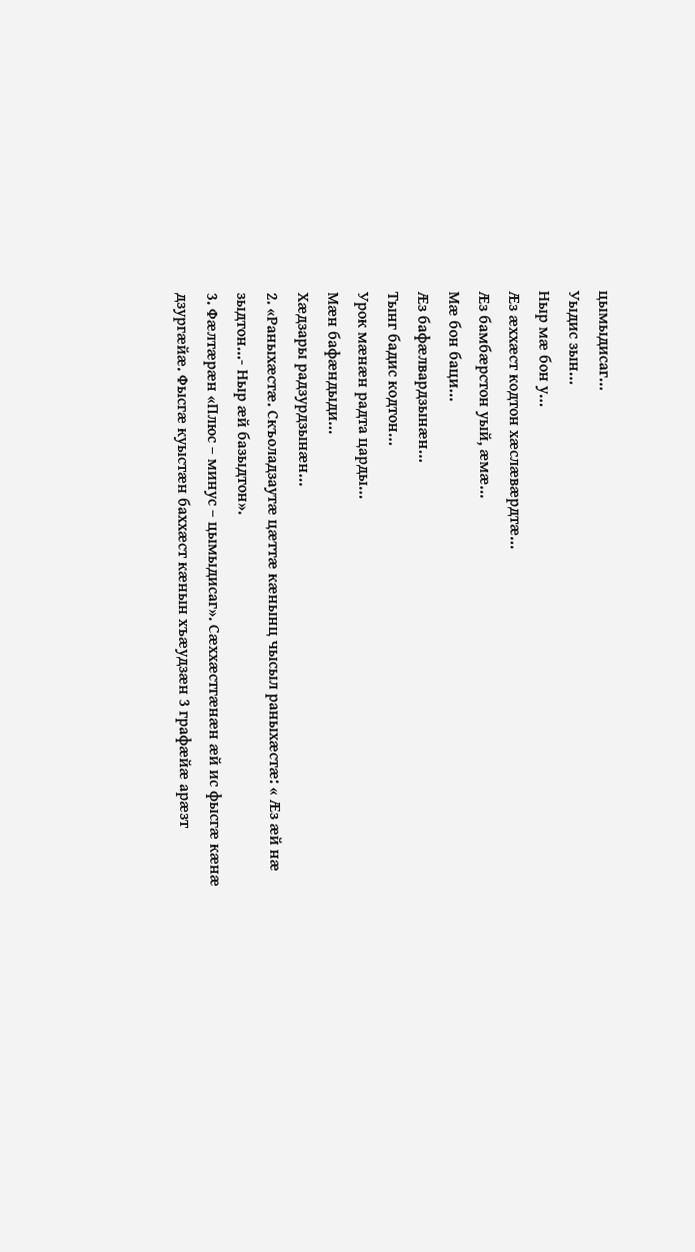цымыдисаг…
Уыдис зын…
Ныр мæ бон у…
Æз æххæст кодтон хæслæвæрдтæ…
Æз бамбæрстон уый, æмæ…
Мæ бон баци…
Æз бафæлвардзынæн…
Тынг бадис кодтон…
Урок мæнæн радта царды…
Мæн бафæндыди…
Хæдзары радзурдзынæн…
2. «Раныхæстæ. Скъоладзаутæ цæттæ кæнынц чысыл раныхæстæ: « Æз æй нæ зыдтон…- Ныр æй базыдтон».
3. Фæлтæрæн «Плюс – минус – цымыдисаг». Сæххæстгæнæн æй ис фысгæ кæнæ дзургæйæ. Фысгæ куыстæн баххæст кæнын хъæудзæн 3 графæйæ арæзт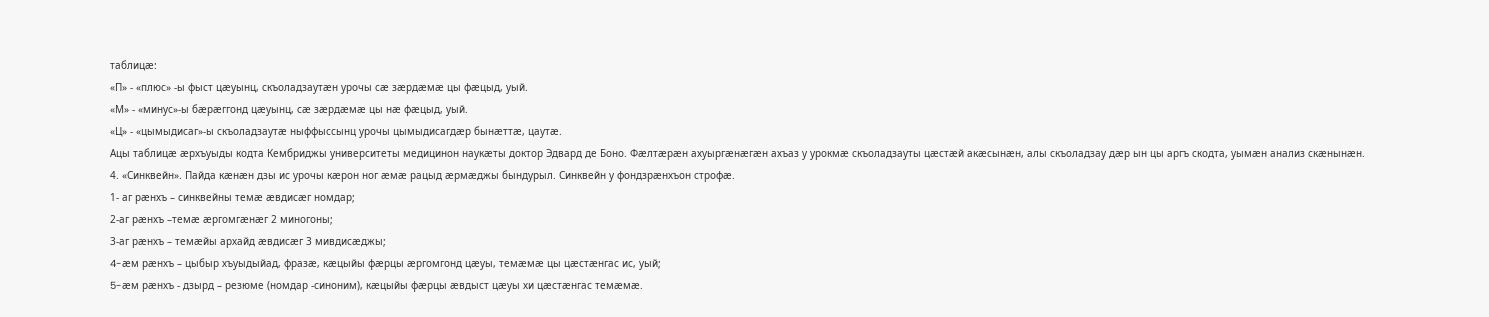таблицæ:
«П» - «плюс» -ы фыст цæуынц, скъоладзаутæн урочы сæ зæрдæмæ цы фæцыд, уый.
«М» - «минус»-ы бæрæггонд цæуынц, сæ зæрдæмæ цы нæ фæцыд, уый.
«Ц» - «цымыдисаг»-ы скъоладзаутæ ныффыссынц урочы цымыдисагдæр бынæттæ, цаутæ.
Ацы таблицæ æрхъуыды кодта Кембриджы университеты медицинон наукæты доктор Эдвард де Боно. Фæлтæрæн ахуыргæнæгæн ахъаз у урокмæ скъоладзауты цæстæй акæсынæн, алы скъоладзау дæр ын цы аргъ скодта, уымæн анализ скæнынæн.
4. «Синквейн». Пайда кæнæн дзы ис урочы кæрон ног æмæ рацыд æрмæджы бындурыл. Синквейн у фондзрæнхъон строфæ.
1- аг рæнхъ – синквейны темæ æвдисæг номдар;
2-аг рæнхъ –темæ æргомгæнæг 2 миногоны;
3-аг рæнхъ – темæйы архайд æвдисæг 3 мивдисæджы;
4-æм рæнхъ – цыбыр хъуыдыйад, фразæ, кæцыйы фæрцы æргомгонд цæуы, темæмæ цы цæстæнгас ис, уый;
5-æм рæнхъ - дзырд – резюме (номдар -синоним), кæцыйы фæрцы æвдыст цæуы хи цæстæнгас темæмæ.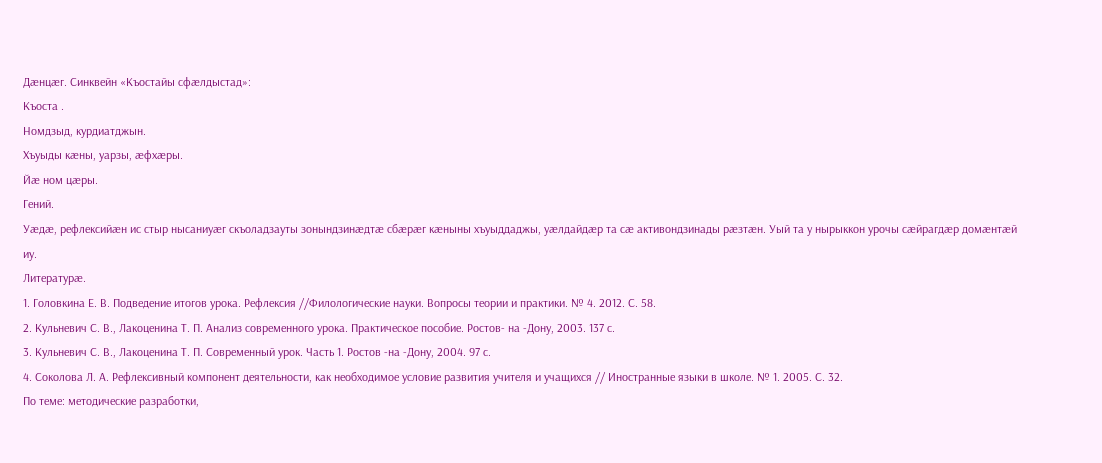Дæнцæг. Синквейн «Къостайы сфæлдыстад»:
Къоста .
Номдзыд, курдиатджын.
Хъуыды кæны, уарзы, æфхæры.
Йæ ном цæры.
Гений.
Уæдæ, рефлексийæн ис стыр нысаниуæг скъоладзауты зонындзинæдтæ сбæрæг кæныны хъуыддаджы, уæлдайдæр та сæ активондзинады рæзтæн. Уый та у нырыккон урочы сæйрагдæр домæнтæй иу.
Литературæ.
1. Головкина Е. В. Подведение итогов урока. Рефлексия //Филологические науки. Вопросы теории и практики. № 4. 2012. С. 58.
2. Кульневич С. В., Лакоценина Т. П. Анализ современного урока. Практическое пособие. Ростов- на -Дону, 2003. 137 с.
3. Кульневич С. В., Лакоценина Т. П. Современный урок. Часть 1. Ростов -на -Дону, 2004. 97 с.
4. Соколова Л. А. Рефлексивный компонент деятельности, как необходимое условие развития учителя и учащихся // Иностранные языки в школе. № 1. 2005. С. 32.
По теме: методические разработки,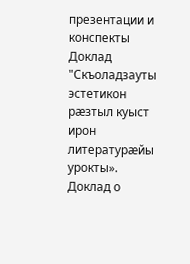презентации и конспекты
Доклад "Скъоладзауты эстетикон рæзтыл куыст ирон литературæйы урокты».
Доклад о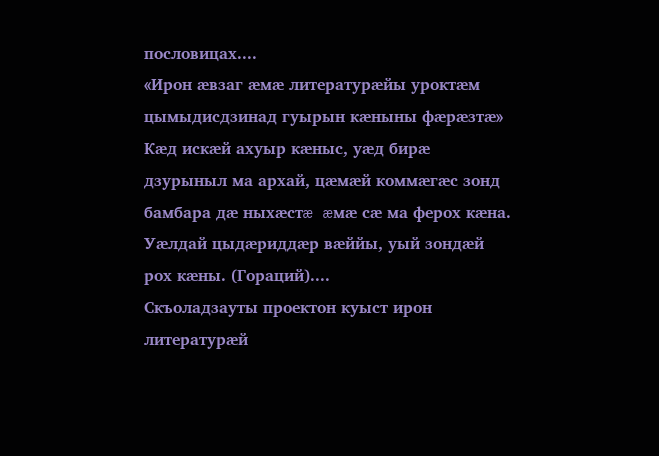пословицах....
«Ирон æвзаг æмæ литературæйы уроктæм цымыдисдзинад гуырын кæныны фæрæзтæ»
Кæд искæй ахуыр кæныс, уæд бирæ дзурыныл ма архай, цæмæй коммæгæс зонд бамбара дæ ныхæстæ æмæ сæ ма ферох кæна. Уæлдай цыдæриддæр вæййы, уый зондæй рох кæны. (Гораций)....
Скъоладзауты проектон куыст ирон литературæй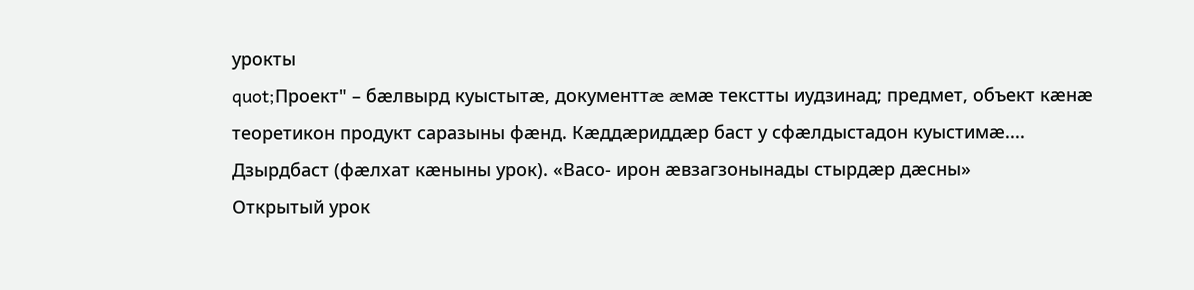урокты
quot;Проект" – бæлвырд куыстытæ, документтæ æмæ текстты иудзинад; предмет, объект кæнæ теоретикон продукт саразыны фæнд. Кæддæриддæр баст у сфæлдыстадон куыстимæ....
Дзырдбаст (фæлхат кæныны урок). «Васо- ирон æвзагзонынады стырдæр дæсны»
Открытый урок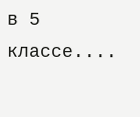в 5 классе....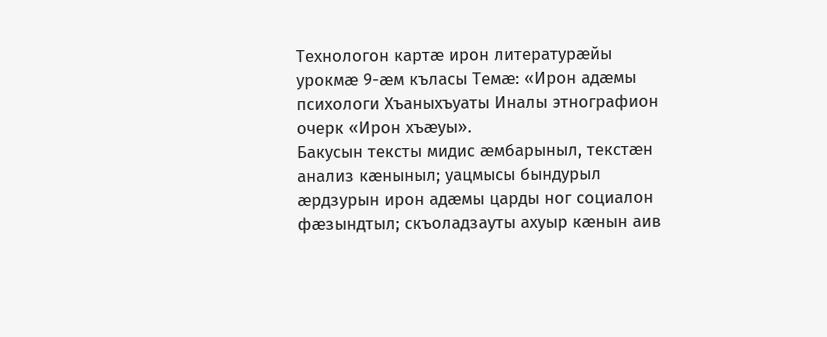Технологон картæ ирон литературæйы урокмæ 9-æм къласы Темæ: «Ирон адæмы психологи Хъаныхъуаты Иналы этнографион очерк «Ирон хъæуы».
Бакусын тексты мидис æмбарыныл, текстæн анализ кæныныл; уацмысы бындурыл æрдзурын ирон адæмы царды ног социалон фæзындтыл; скъоладзауты ахуыр кæнын аив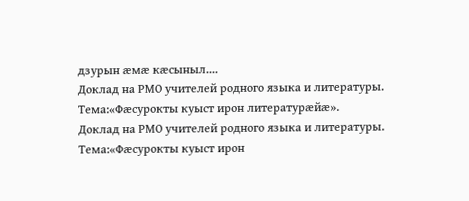дзурын æмæ кæсыныл....
Доклад на РМО учителей родного языка и литературы. Тема:«Фæсурокты куыст ирон литературæйæ».
Доклад на РМО учителей родного языка и литературы. Тема:«Фæсурокты куыст ирон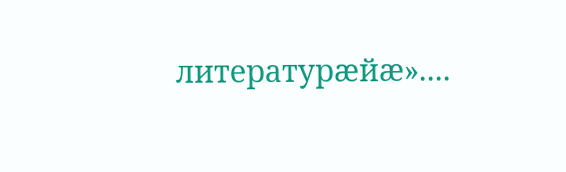литературæйæ»....